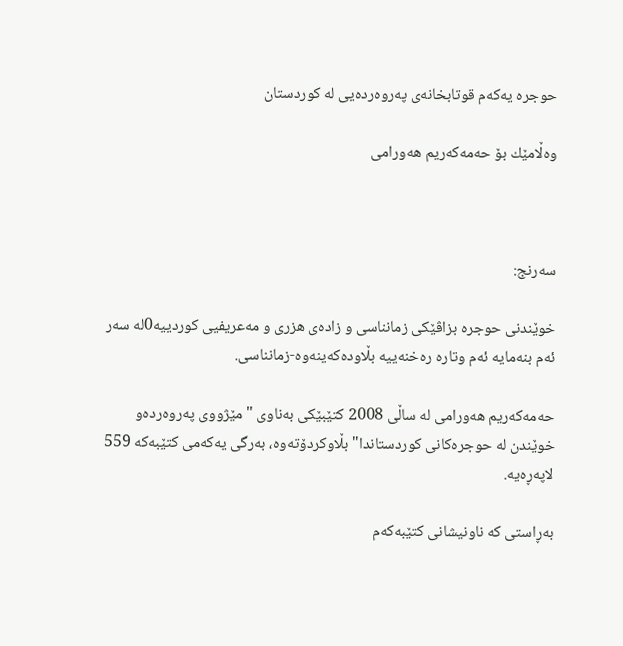حوجره‌ یه‌كه‌م قوتابخانه‌ی په‌روه‌رده‌یی له‌ كوردستان

وه‌ڵامێك بۆ حه‌مه‌كه‌ریم هه‌ورامی



سه‌رنج:

خوێندنی حوجره‌ بزاڤێكی زمانناسی و زاده‌ی هزری و مه‌عریفیی كوردییه‌0له‌ سه‌ر ئه‌م بنه‌مایه‌ ئه‌م وتاره‌ ره‌خنه‌ییه‌ بڵاوده‌كه‌ینه‌وه‌-زمانناسی.

حه‌مه‌كه‌ریم هه‌ورامی له‌ ساڵی 2008 كتێبێكی به‌ناوی "مێژووی په‌روه‌رده‌و خوێندن له‌ حوجره‌كانی كوردستاندا" بڵاوكردۆته‌وه‌، به‌رگی یه‌كه‌می كتێبه‌كه‌ 559 لاپه‌ڕه‌یه‌.

به‌ڕاستی كه‌ ناونیشانی كتێبه‌كه‌م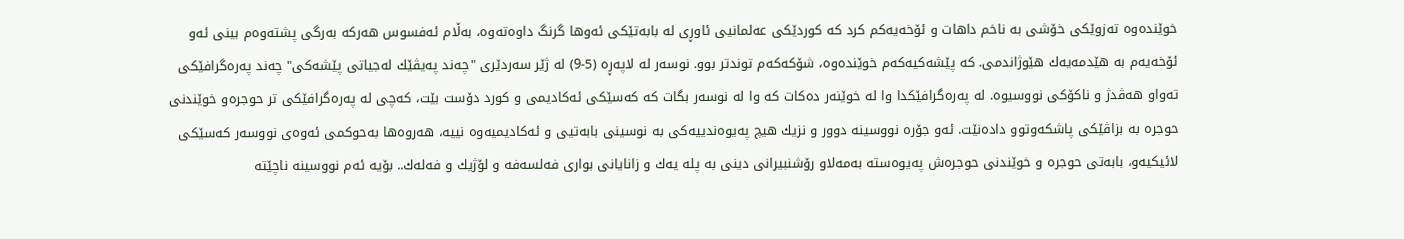خوێنده‌وه‌ ته‌زوێكی خۆشی به‌ ناخم داهات و ئۆخه‌یه‌كم كرد كه‌ كوردێكی عه‌لمانیی ئاوڕی له‌ بابه‌تێكی ئه‌وها گرنگ داوه‌ته‌وه‌، به‌ڵام ئه‌فسوس هه‌ركه‌ به‌رگی پشته‌وه‌م بینی ئه‌و ئۆخه‌یه‌م به‌ هێدمه‌یه‌ك هێوژاندمی. كه‌ پێشه‌كیه‌كه‌م خوێنده‌وه‌، شۆكه‌كه‌م توندتر بوو. نوسه‌ر له‌ لاپه‌ڕه‌ (5-9) له‌ ژێر سه‌ردێری "چه‌ند په‌یڤێك له‌جیاتی پێشه‌كی" چه‌ند په‌ره‌گرافێكی ته‌واو هه‌ڤدژ و ناكۆكی نووسیوه‌. له‌ په‌ره‌گرافێكدا وا له‌ خوێنه‌ر ده‌كات كه‌ وا له‌ نوسه‌ر بگات كه‌ كه‌سێكی ئه‌كادیمی و كورد دۆست بێت، كه‌چی له‌ په‌ره‌گرافێكی تر حوجره‌و خوێندنی حوجره‌ به‌ بزاڤێكی پاشكه‌وتوو داده‌نێت. ئه‌و جۆره‌ نووسینه‌ دوور و نزیك هیچ په‌یوه‌ندییه‌كی به‌ نوسینی بابه‌تیی و ئه‌كادیمیه‌وه‌ نییه‌، هه‌روه‌ها به‌حوكمی ئه‌وه‌ی نووسه‌ر كه‌سێكی لائیكیه‌و، بابه‌تی حوجره‌ و خوێندنی حوجره‌ش په‌یوه‌سته‌ به‌مه‌لاو رۆشنبیرانی دینی به‌ پله‌ یه‌ك و زانایانی بواری فه‌لسه‌فه‌ و لۆژیك و فه‌له‌ك.. بۆیه‌ ئه‌م نووسینه‌ ناچێته‌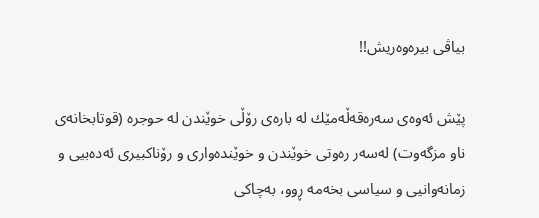بیاڤی بیره‌وه‌ریش!!

پێش ئه‌وه‌ی سه‌ره‌قه‌ڵه‌مێك له‌ باره‌ی رۆڵی خوێندن له‌ حوجره‌ (قوتابخانه‌ی ناو مزگه‌وت) له‌سه‌ر ره‌وتی خوێندن و خوێنده‌واری و رۆناكبیری ئه‌ده‌بیی و زمانه‌وانیی و سیاسی بخه‌مه‌ ڕوو، به‌چاكی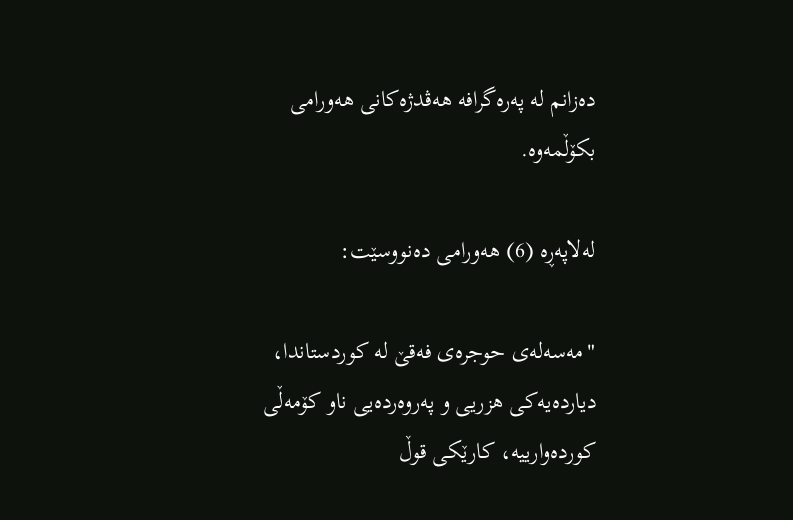ده‌زانم له‌ په‌ره‌گرافه‌ هه‌ڤدژه‌كانی هه‌ورامی بكۆڵمه‌وه‌.

له‌لاپه‌ڕه‌ (6) هه‌ورامی ده‌نووسێت:

"مه‌سه‌له‌ی حوجره‌ی فه‌قێ‌ له‌ كوردستاندا، دیارده‌یه‌كی هزریی و په‌روه‌رده‌یی ناو كۆمه‌ڵی كورده‌وارییه‌، كارێكی قوڵ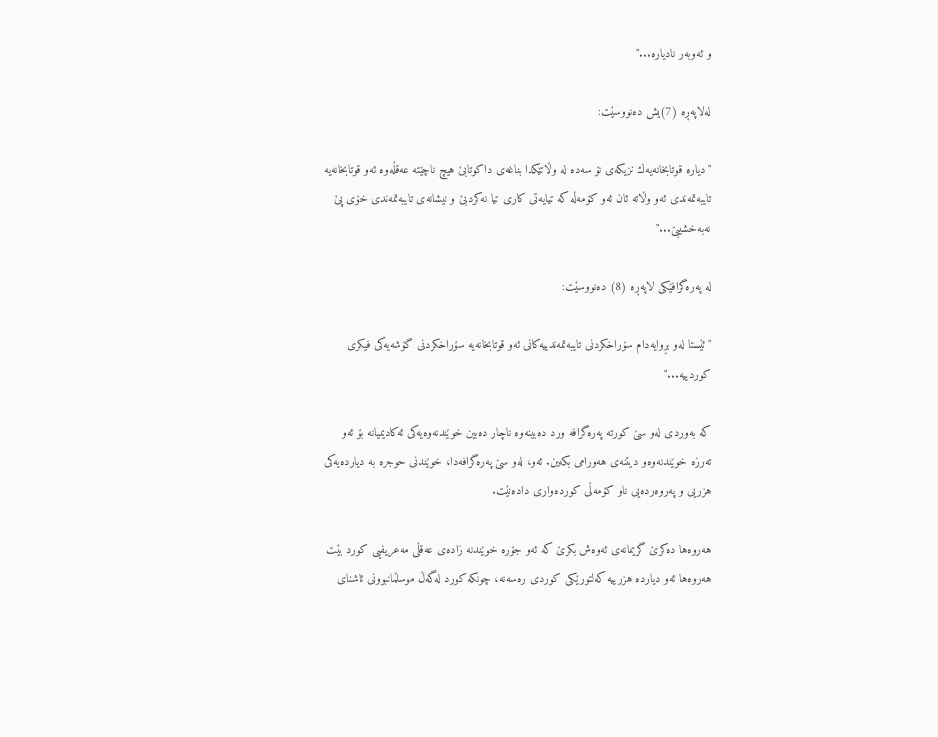و ئه‌وبه‌ر نادیاره‌..."

له‌لاپه‌ڕه‌ (7)یش ده‌نووسێت:

"دیاره‌ قوتابخانه‌یه‌ك نزیكه‌ی نۆ سه‌ده‌ له‌ وڵاتێكدا بناغه‌ی داكوتابێ‌ هیچ ناچێته‌ عه‌قڵه‌وه‌ ئه‌و قوتابخانه‌یه‌ تایبه‌تمه‌ندی ئه‌و وڵاته‌ ئان ئه‌و كۆمه‌ڵه‌ كه‌ تیایه‌تی كاری تیا نه‌كردبێ‌ و نیشانه‌ی تایبه‌تمه‌ندی خۆی پێ‌ نه‌به‌خشیبێ‌..."

له‌ په‌ره‌گرافێكی لاپه‌ڕه‌ (8) ده‌نووسێت:

"ئێستا له‌و بڕوایه‌دام سۆراخكردنی تایبه‌تمه‌ندییه‌كانی ئه‌و قوتابخانه‌یه‌ سۆراخكردنی گۆشه‌یه‌كی فیكری كوردییه‌..."

كه‌ به‌وردی له‌و سێ‌ كورته‌ په‌ره‌گرافه‌ ورد ده‌بینه‌وه‌ ناچار ده‌بین خوێندنه‌وه‌یه‌كی ئه‌كادیمیانه‌ بۆ ئه‌و ته‌رزه‌ خوێندنه‌وه‌و دیتنه‌ی هه‌ورامی بكه‌ین. ئه‌و، له‌و سێ‌ په‌ره‌گرافه‌دا، خوێندنی حوجره‌ به‌ دیارده‌یه‌كی هزریی و په‌روه‌رده‌یی ناو كۆمه‌ڵی كورده‌واری داده‌نێت.

هه‌روه‌ها ده‌كرێ‌ گریمانه‌ی ئه‌وه‌ش بكرێ كه‌ ئه‌و جۆره‌ خوێندنه‌ زاده‌ی عه‌قڵی مه‌عریفیی كورد بێت هه‌روه‌ها ئه‌و دیارده‌ هزرییه‌ كه‌لتورێكی كوردی ره‌سه‌نه‌، چونكه‌ كورد له‌گه‌ڵ موسڵمانبوونی ئاشنای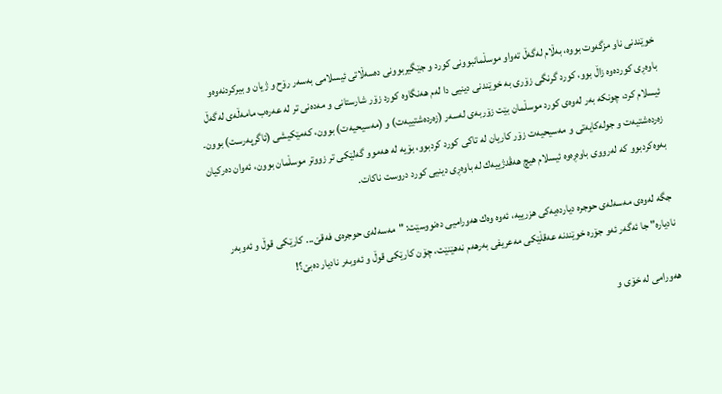خوێندنی ناو مزگه‌وت بووه‌، به‌ڵام له‌گه‌ڵ ته‌واو موسڵمانبوونی كورد و جێگیربوونی ده‌سه‌ڵاتی ئیسلامی به‌سه‌ر رۆح و ژیان و بیركردنه‌وه‌و باوه‌ڕی كورده‌وه‌ زاڵ بوو، كورد گرنگی زۆری به‌ خوێندنی دینیی دا له‌م هه‌نگاوه‌ كورد زۆر شارستانی و مه‌ده‌نی تر له‌ عه‌ره‌ب مامه‌ڵه‌ی له‌گه‌ڵ ئیسلام كرد، چونكه‌ به‌ر له‌وه‌ی كورد موسڵمان بێت زۆربه‌ی له‌سه‌ر (زه‌رده‌شتییه‌ت) و (مه‌سیحیه‌ت) بوون، كه‌مێكیشی (ئاگرپه‌رست) بوون. زه‌رده‌شتیه‌ت و جوله‌كایه‌تی و مه‌سیحیه‌ت زۆر كاریان له‌ تاكی كورد كردبوو، بۆیه‌ له‌ هه‌موو گه‌لێكی تر زووتر موسڵمان بوون، ئه‌وان ده‌ركیان به‌وه‌كردبوو كه‌ له‌رووی باوه‌ڕه‌وه‌ ئیسلام هیچ هه‌ڤدژییه‌ك له‌ باوه‌ڕی دینیی كورد دروست ناكات.

جگه‌ له‌وه‌ی مه‌سه‌له‌ی حوجره‌ دیارده‌یه‌كی هزرییه‌، ئه‌وه‌ وه‌ك هه‌ورامیی ده‌نووسێت: "مه‌سه‌له‌ی حوجره‌ی فه‌قێ‌... كارێكی قوڵ و ئه‌وبه‌ر نادیاره‌" جا ئه‌گه‌ر ئه‌و جۆره‌ خوێندنه‌ عه‌قڵێكی مه‌عریفی به‌رهه‌م نه‌هێنێت، چۆن كارێكی قوڵ و ئه‌وبه‌ر نادیار ده‌بێ‌؟!

هه‌ورامی له‌ خۆی و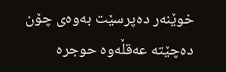خوێنه‌ر ده‌پرسێت به‌وه‌ی چۆن ده‌چێته‌ عه‌قڵه‌وه‌ حوجره‌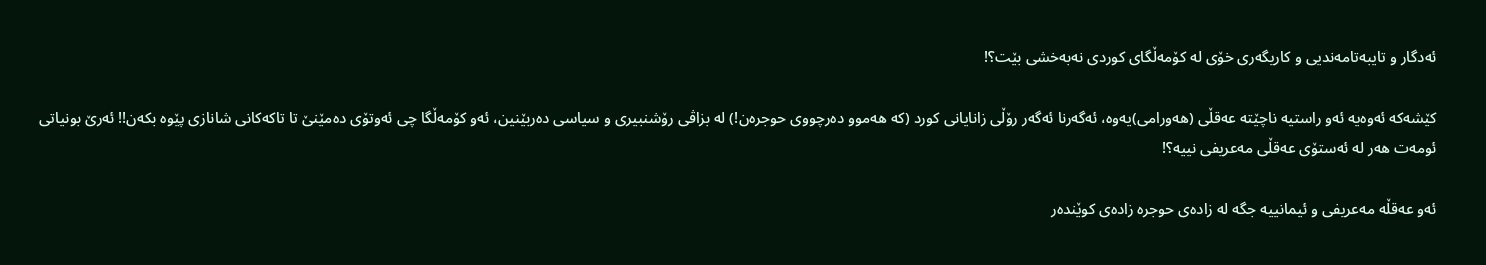ئه‌دگار و تایبه‌تامه‌ندیی و كاریگه‌ری خۆی له‌ كۆمه‌ڵگای كوردی نه‌به‌خشی بێت؟!

كێشه‌كه‌ ئه‌وه‌یه‌ ئه‌و راستیه‌ ناچێته‌ عه‌قڵی (هه‌ورامی)یه‌وه‌، ئه‌گه‌رنا ئه‌گه‌ر رۆڵی زانایانی كورد (كه‌ هه‌موو ده‌رچووی حوجره‌ن!) له‌ بزاڤی رۆشنبیری و سیاسی ده‌ربێنین، ئه‌و كۆمه‌ڵگا چی ئه‌وتۆی ده‌مێنێ‌ تا تاكه‌كانی شانازی پێوه‌ بكه‌ن!! ئه‌رێ‌ بونیاتی ئومه‌ت هه‌ر له‌ ئه‌ستۆی عه‌قڵی مه‌عریفی نییه‌؟!

ئه‌و عه‌قڵه‌ مه‌عریفی و ئیمانییه‌ جگه‌ له‌ زاده‌ی حوجره‌ زاده‌ی كوێنده‌ر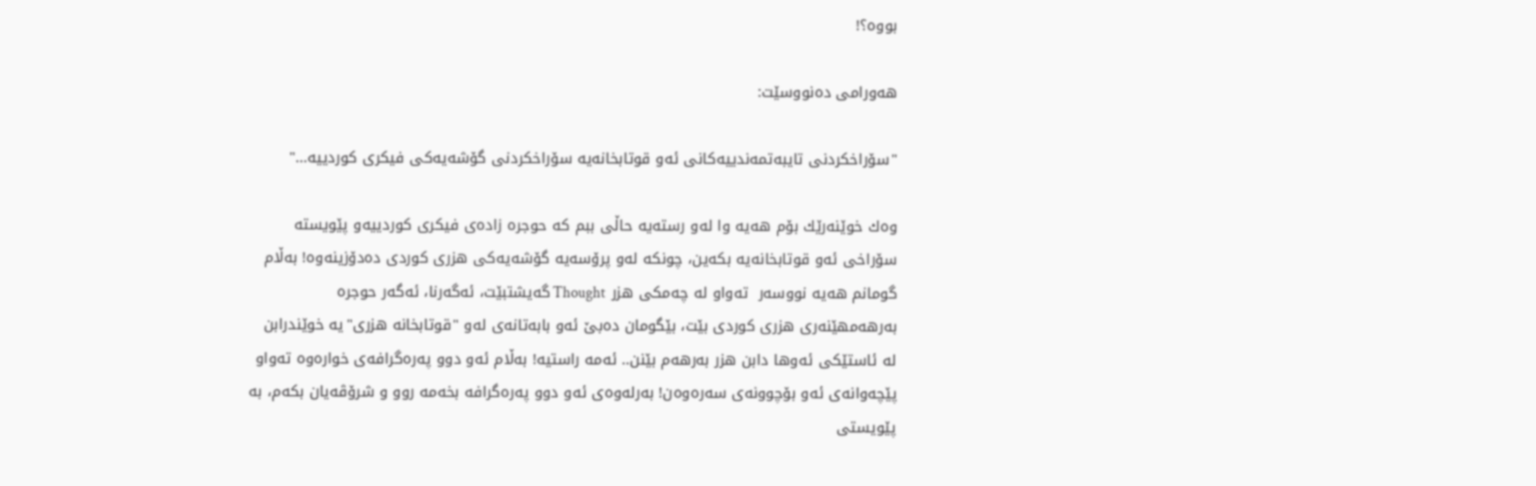بووه‌؟!

هه‌ورامی ده‌نووسێت:

"سۆراخكردنی تایبه‌تمه‌ندییه‌كانی ئه‌و قوتابخانه‌یه‌ سۆراخكردنی گۆشه‌یه‌كی فیكری كوردییه‌..."

وه‌ك خوێنه‌رێك بۆم هه‌یه‌ وا له‌و رسته‌یه‌ حاڵی ببم كه‌ حوجره‌ زاده‌ی فیكری كوردییه‌و پێویسته‌ سۆراخی ئه‌و قوتابخانه‌یه‌ بكه‌ین، چونكه‌ له‌و پرۆسه‌یه‌ گۆشه‌یه‌كی هزری كوردی ده‌دۆزینه‌وه‌! به‌ڵام گومانم هه‌یه‌ نووسه‌ر  ته‌واو له‌ چه‌مكی هزر Thought گه‌یشتبێت، ئه‌گه‌رنا، ئه‌گه‌ر حوجره‌ به‌رهه‌مهێنه‌ری هزری كوردی بێت، بێگومان ده‌بێ‌ ئه‌و بابه‌تانه‌ی له‌و "قوتابخانه‌ هزری"یه‌ خوێندرابن له‌ ئاستێكی ئه‌وها دابن هزر به‌رهه‌م بێنن.. ئه‌مه‌ راستیه‌! به‌ڵام ئه‌و دوو په‌ره‌گرافه‌ی خواره‌وه‌ ته‌واو پێچه‌وانه‌ی ئه‌و بۆچوونه‌ی سه‌ره‌وه‌ن! به‌رله‌وه‌ی ئه‌و دوو په‌ره‌گرافه‌ بخه‌مه‌ روو و شرۆڤه‌یان بكه‌م، به‌ پێویستی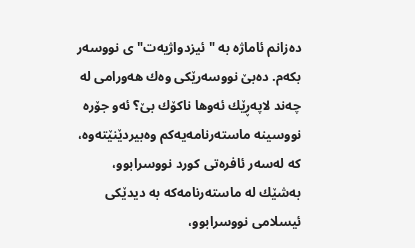ده‌زانم ئاماژه‌ به‌ "ئیزدواژیه‌ت"ی نووسه‌ر بكه‌م. ده‌بێ‌ نووسه‌رێكی وه‌ك هه‌ورامی له‌ چه‌ند لاپه‌ڕێك ئه‌وها ناكۆك بێ‌؟ ئه‌و جۆره‌ نووسینه‌ ماسته‌رنامه‌یه‌كم وه‌بیردێنێته‌وه‌، كه‌ له‌سه‌ر ئافره‌تی كورد نووسرابوو، به‌شێك له‌ ماسته‌رنامه‌كه‌ به‌ دیدێكی ئیسلامی نووسرابوو،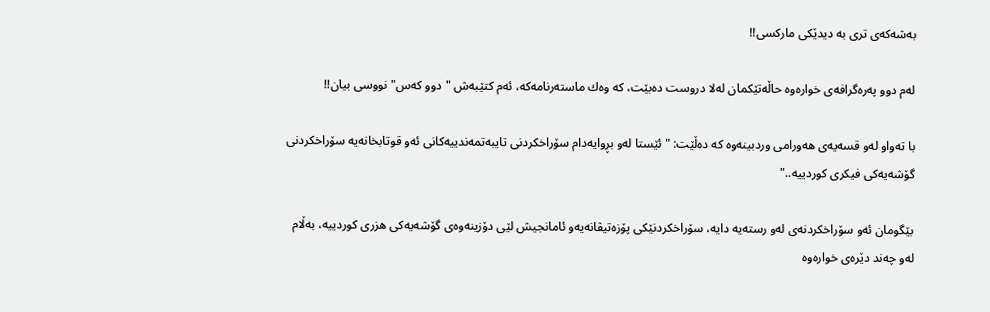به‌شه‌كه‌ی تری به‌ دیدێكی ماركسی!!

له‌م دوو په‌ره‌گرافه‌ی خواره‌وه‌ حاڵه‌تێكمان له‌لا دروست ده‌بێت، كه‌ وه‌ك ماسته‌رنامه‌كه‌، ئه‌م كتێبه‌ش "دوو كه‌س" نووسی بیان!!

با ته‌واو له‌و قسه‌یه‌ی هه‌ورامی وردبینه‌وه‌ كه‌ ده‌ڵێت: "ئێستا له‌و بڕوایه‌دام سۆراخكردنی تایبه‌تمه‌ندییه‌كانی ئه‌و قوتابخانه‌یه‌ سۆراخكردنی گۆشه‌یه‌كی فیكری كوردییه‌.."

بێگومان ئه‌و سۆراخكردنه‌ی له‌و رسته‌یه‌ دایه‌، سۆراخكردنێكی پۆزه‌تیڤانه‌یه‌و ئامانجیش لێی دۆزینه‌وه‌ی گۆشه‌یه‌كی هزری كوردییه‌، به‌ڵام له‌و چه‌ند دێره‌ی خواره‌وه‌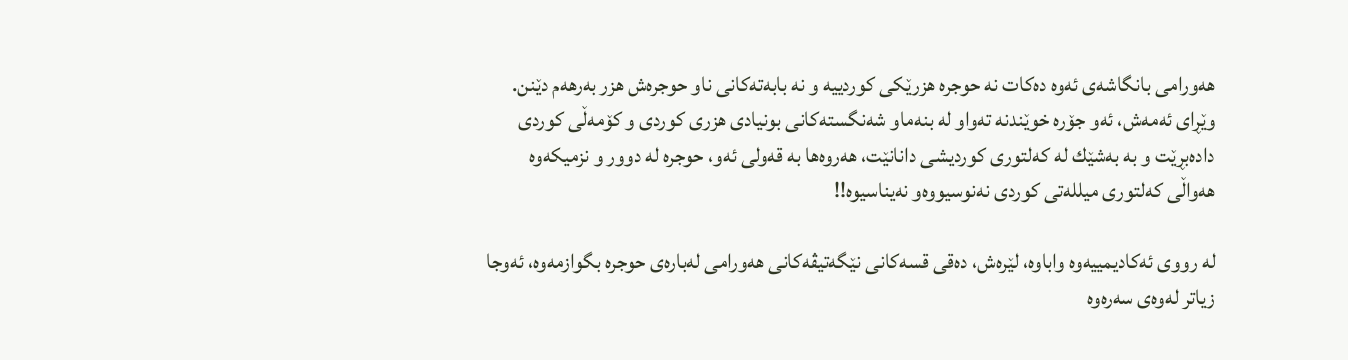هه‌ورامی بانگاشه‌ی ئه‌وه‌ ده‌كات نه‌ حوجره‌ هزرێكی كوردییه‌ و نه‌ بابه‌ته‌كانی ناو حوجره‌ش هزر به‌رهه‌م دێنن. وێڕای ئه‌مه‌ش، ئه‌و جۆره‌ خوێندنه‌ ته‌واو له‌ بنه‌ماو شه‌نگسته‌كانی بونیادی هزری كوردی و كۆمه‌ڵی كوردی داده‌بڕێت و به‌ به‌شێك له‌ كه‌لتوری كوردیشی دانانێت، هه‌روه‌ها به‌ قه‌ولی ئه‌و، حوجره‌ له‌ دوور و نزمیكه‌وه‌ هه‌واڵی كه‌لتوری میلله‌تی كوردی نه‌نوسیووه‌و نه‌یناسیوه‌!!

له‌ رووی ئه‌كادیمییه‌وه‌ واباوه‌، لێره‌ش، ده‌قی قسه‌كانی نێگه‌تیڤه‌كانی هه‌ورامی له‌باره‌ی حوجره‌ بگوازمه‌وه‌، ئه‌وجا زیاتر له‌وه‌ی سه‌ره‌وه‌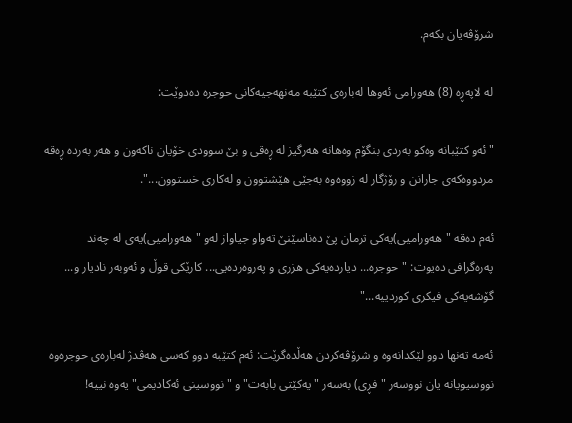شرۆڤه‌یان بكه‌م.

له‌ لاپه‌ڕه‌ (8) هه‌ورامی ئه‌وها له‌باره‌ی كتێبه‌ مه‌نهه‌جیه‌كانی حوجره‌ ده‌دوێت:

"ئه‌و كتێبانه‌ وه‌كو به‌ردی بنگۆم وه‌هانه‌ هه‌رگیز له‌ ڕه‌قی و بێ‌ سوودی خۆیان ناكه‌ون و هه‌ر به‌رده‌ ڕه‌قه‌ مردووه‌كه‌ی جارانن و رۆژگار له‌ زووه‌وه‌ به‌جێی هێشتوون و له‌كاری خستوون...".

ئه‌م ده‌قه‌ "هه‌ورامیی)یه‌كی ترمان پێ‌ ده‌ناسێنێ ته‌واو جیاواز له‌و "هه‌ورامیی)یه‌ی له‌ چه‌ند په‌ره‌گرافی ده‌یوت: "حوجره‌... دیارده‌یه‌كی هزری و په‌روه‌رده‌یی... كارێكی قوڵ و ئه‌وبه‌ر نادیار و... گۆشه‌یه‌كی فیكری كوردییه‌..."

ئه‌مه‌ ته‌نها دوو لێكدانه‌وه‌ و شرۆڤه‌كردن هه‌ڵده‌گرێت: ئه‌م كتێبه‌ دوو كه‌سی هه‌ڤدژ له‌باره‌ی حوجره‌وه‌ نووسیویانه‌ یان نووسه‌ر "فڕی) به‌سه‌ر "یه‌كێتی بابه‌ت" و "نووسینی ئه‌كادیمی"یه‌وه‌ نییه‌!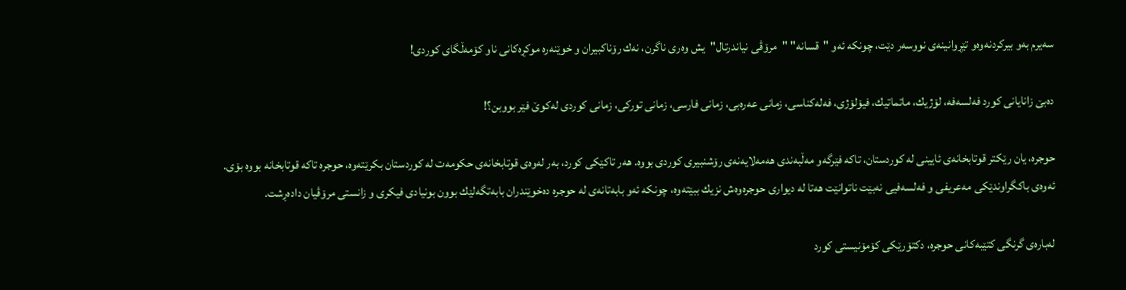سه‌یرم به‌و بیركردنه‌وه‌و تێڕوانینه‌ی نووسه‌ر دێت، چونكه‌ ئه‌و "قسانه‌" "مرۆڤی نیاندرتال"یش وه‌ری ناگرن، نه‌ك رۆناكبیران و خوێنه‌ره‌ موكڕه‌كانی ناو كۆمه‌ڵگای كوردی!

ده‌بێ‌ زانایانی كورد فه‌لسه‌فه‌، لۆژیك، ماتماتیك، فیۆلۆژی، فه‌له‌كناسی، زمانی عه‌ره‌بی، زمانی فارسی، زمانی توركی، زمانی كوردی له‌كوێ‌ فێر بووبن؟!

حوجره‌، یان رێكتر قوتابخانه‌ی ئایینی له‌ كوردستان، تاكه‌ فێرگه‌و مه‌ڵبه‌ندی هه‌مه‌لایه‌نه‌ی رۆشنبیری كوردی بووه‌. هه‌ر تاكێكی كورد، به‌ر له‌وه‌ی قوتابخانه‌ی حكومه‌ت له‌ كوردستان بكرێته‌وه‌، حوجره‌ تاكه‌ قوتابخانه‌ بووه‌ بۆی. ئه‌وه‌ی باكگراوندێكی مه‌عریفی و فه‌لسه‌فیی نه‌بێت ناتوانێت هه‌تا له‌ دیواری حوجره‌وه‌ش نزیك ببێته‌وه‌، چونكه‌ ئه‌و بابه‌تانه‌ی له‌ حوجره‌ ده‌خوێندران بابه‌تگه‌لێك بوون بونیادی فیكری و زانستی مرۆڤیان داده‌ڕشت.

له‌باره‌ی گرنگی كتێبه‌كانی حوجره‌، دكتۆرێكی كۆمۆنیستی كورد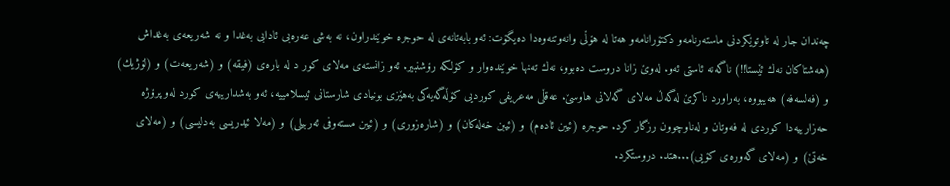چه‌ندان جار له‌ تاوتوێكردنی ماسته‌رنامه‌و دكتۆرانامه‌و هه‌تا له‌ هۆڵی وانه‌وتنه‌وه‌دا ده‌یگۆت: ئه‌و بابه‌تانه‌ی له‌ حوجره‌ خوێندراون، نه‌ به‌شی عه‌ره‌بی ئادابی به‌غدا و نه‌ شه‌ریعه‌ی به‌غداش (هه‌شتاكان نه‌ك ئێستا!!) ناگه‌نه‌ ئاستی ئه‌و. له‌وێ‌ زانا دروست ده‌بوو، نه‌ك ته‌نها خوێنده‌وار و كۆلكه‌ رۆشنبیر. ئه‌و زانسته‌ی مه‌لای كور د له‌ باره‌ی (فیقه) و (شه‌ریعه‌ت) و (لۆژیك) و (فه‌لسه‌فه‌) هه‌یبووه‌، به‌راورد ناكرێ‌ له‌گه‌ڵ مه‌لای گه‌لانی هاوسێ‌. عه‌قڵی مه‌عریفی كوردیی كۆڵه‌گه‌یه‌كی به‌هێزی بونیادی شارستانی ئیسلامییه‌، ئه‌و به‌شدارییه‌ی كورد له‌و پرۆژه‌ حه‌زارییه‌دا كوردی له‌ فه‌وتان و له‌ناوچوون رزگار كرد. حوجره‌ (ئیبن ئاده‌م) و (ئیبن خه‌له‌كان) و (شاره‌زوری) و (ئیبن مسته‌وفی ئه‌ربیلی) و (مه‌لا ئیدریسی به‌دلیسی) و (مه‌لای خه‌تێ‌) و (مه‌لای گه‌وره‌ی كۆیی)...هتد. دروستكرد.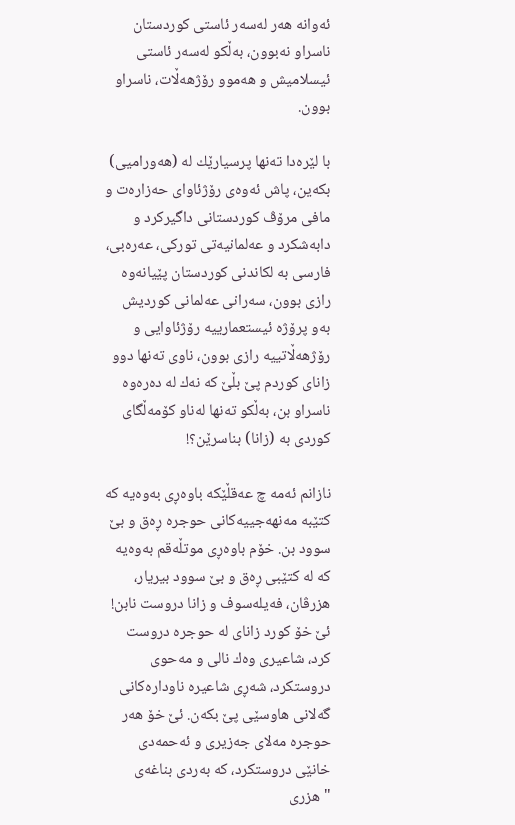ئه‌وانه‌ هه‌ر له‌سه‌ر ئاستی كوردستان ناسراو نه‌بوون، به‌ڵكو له‌سه‌ر ئاستی ئیسلامیش و هه‌موو رۆژهه‌ڵات، ناسراو بوون.

با لێره‌دا ته‌نها پرسیارێك له‌ (هه‌ورامیی) بكه‌ین، پاش ئه‌وه‌ی رۆژئاوای حه‌زاره‌ت و مافی مرۆڤ كوردستانی داگیركرد و دابه‌شكرد و عه‌لمانیه‌تی توركی، عه‌ره‌بی، فارسی به‌ لكاندنی كوردستان پێیانه‌وه‌ رازی بوون، سه‌رانی عه‌لمانی كوردیش به‌و پرۆژه‌ ئیستعمارییه‌ رۆژئاوایی و رۆژهه‌ڵاتییه‌ رازی بوون، ناوی ته‌نها دوو زانای كوردم پێ‌ بڵێ‌ كه‌ نه‌ك له‌ ده‌ره‌وه‌ ناسراو بن، به‌ڵكو ته‌نها له‌ناو كۆمه‌ڵگای كوردی به‌ (زانا) بناسرێن؟!

نازانم ئه‌مه‌ چ عه‌قڵێكه‌ باوه‌ڕی به‌وه‌یه‌ كه‌ كتێبه‌ مه‌نهه‌جییه‌كانی حوجره‌ ڕه‌ق و بێ‌ سوود بن. خۆم باوه‌ڕی موتڵه‌قم به‌وه‌یه‌ كه‌ له‌ كتێبی ڕه‌ق و بێ‌ سوود بیریار، هزرڤان، فه‌یله‌سوف و زانا دروست نابن! ئێ‌ خۆ كورد زانای له‌ حوجره‌ دروست كرد، شاعیری وه‌ك نالی و مه‌حوی دروستكرد، شه‌ڕی شاعیره‌ ناوداره‌كانی گه‌لانی هاوسێی پێ‌ بكه‌ن. ئێ‌ خۆ هه‌ر حوجره‌ مه‌لای جه‌زیری و ئه‌حمه‌دی خانێی دروستكرد، كه‌ به‌ردی بناغه‌ی "هزری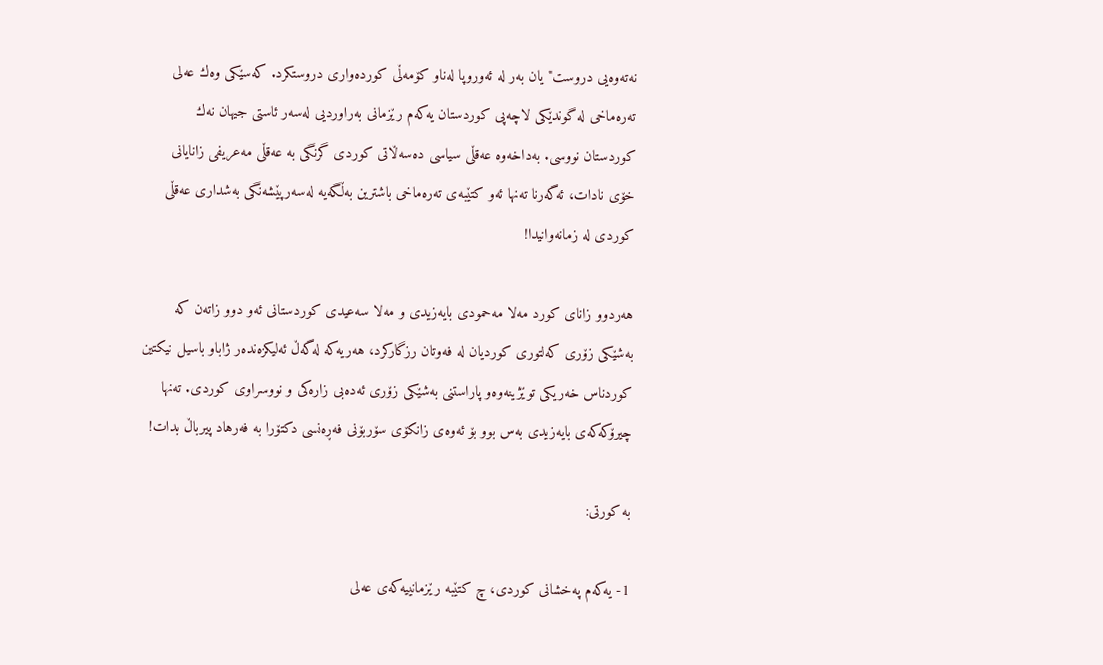نه‌ته‌وه‌یی دروست"یان به‌ر له‌ ئه‌وروپا له‌ناو كۆمه‌ڵی كورده‌واری دروستكرد. كه‌سێكی وه‌ك عه‌لی ته‌ره‌ماخی له‌ گوندێكی لاچه‌پی كوردستان یه‌كه‌م رێزمانی به‌راوردیی له‌سه‌ر ئاستی جیهان نه‌ك كوردستان نووسی. به‌داخه‌وه‌ عه‌قڵی سیاسی ده‌سه‌ڵاتی كوردی گرنگی به‌ عه‌قڵی مه‌عریفی زانایانی خۆی نادات، ئه‌گه‌رنا ته‌نها ئه‌و كتێبه‌ی ته‌ره‌ماخی باشترین به‌ڵگه‌یه‌ له‌سه‌رپێشه‌نگی به‌شداری عه‌قڵی كوردی له‌ زمانه‌وانیدا!

هه‌ردوو زانای كورد مه‌لا مه‌حمودی بایه‌زیدی و مه‌لا سه‌عیدی كوردستانی ئه‌و دوو زاته‌ن كه‌ به‌شێكی زۆری كه‌لتوری كوردیان له‌ فه‌وتان رزگاركرد، هه‌ریه‌كه‌ له‌گه‌ڵ ئه‌لیكزه‌نده‌ر ژاباو باسیل نیكتین كوردناس خه‌ریكی توێژینه‌وه‌و پاراستنی به‌شێكی زۆری ئه‌ده‌بی زاره‌كی و نووسراوی كوردی. ته‌نها چیرۆكه‌كه‌ی بایه‌زیدی به‌س بوو بۆ ئه‌وه‌ی زانكۆی سۆربۆنی فه‌ڕه‌نسی دكتۆرا به‌ فه‌رهاد پیرباڵ بدات!

به‌ كورتی:

1- یه‌كه‌م په‌خشانی كوردی، چ كتێبه‌ رێزمانییه‌كه‌ی عه‌لی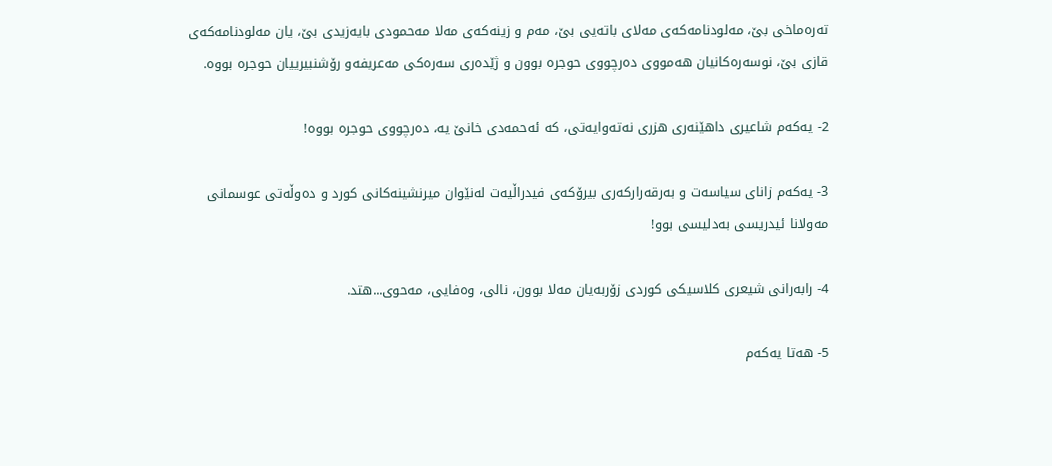ته‌ره‌ماخی بێ‌، مه‌لودنامه‌كه‌ی مه‌لای باته‌یی بێ‌، مه‌م و زینه‌كه‌ی مه‌لا مه‌حمودی بایه‌زیدی بێ‌، یان مه‌لودنامه‌كه‌ی قازی بێ‌، نوسه‌ره‌كانیان هه‌مووی ده‌رچووی حوجره‌ بوون و ژێده‌ری سه‌ره‌كی مه‌عریفه‌و رۆشنبیرییان حوجره‌ بووه‌.

2- یه‌كه‌م شاعیری داهێنه‌ری هزری نه‌ته‌وایه‌تی، كه‌ ئه‌حمه‌دی خانێ‌ یه‌، ده‌رچووی حوجره‌ بووه‌!

3- یه‌كه‌م زانای سیاسه‌ت و به‌رقه‌راركه‌ری بیرۆكه‌ی فیدراڵیه‌ت له‌نێوان میرنشینه‌كانی كورد و ده‌وڵه‌تی عوسمانی مه‌ولانا ئیدریسی به‌دلیسی بوو!

4- رابه‌رانی شیعری كلاسیكی كوردی زۆربه‌یان مه‌لا بوون، نالی، وه‌فایی، مه‌حوی...هتد.

5- هه‌تا یه‌كه‌م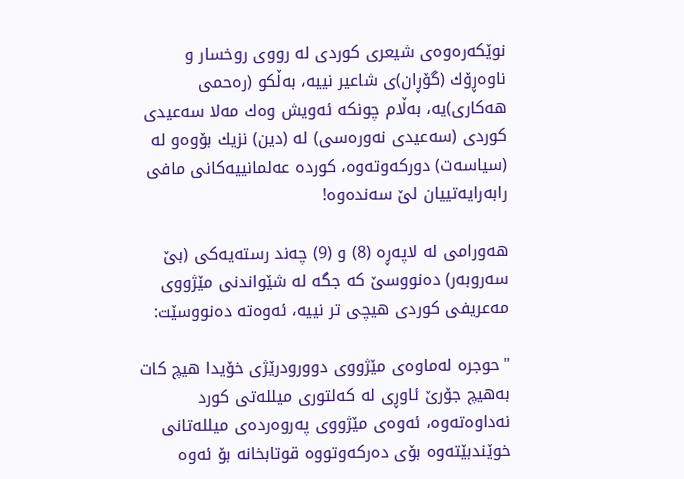نوێكه‌ره‌وه‌ی شیعری كوردی له‌ رووی روخسار و ناوه‌ڕۆك (گۆڕان)ی شاعیر نییه‌، به‌ڵكو (ره‌حمی هه‌كاری)یه‌، به‌ڵام چونكه‌ ئه‌ویش وه‌ك مه‌لا سه‌عیدی كوردی (سه‌عیدی نه‌وره‌سی) له‌ (دین) نزیك بۆوه‌و له‌ (سیاسه‌ت) دوركه‌وته‌وه‌، كورده‌ عه‌لمانییه‌كانی مافی رابه‌رایه‌تییان لێ‌ سه‌نده‌وه‌!

هه‌ورامی له‌ لاپه‌ڕه‌ (8) و (9) چه‌ند رسته‌یه‌كی (بێ‌ سه‌روبه‌ر) ده‌نووسێ‌ كه‌ جگه‌ له‌ شێواندنی مێژووی مه‌عریفی كوردی هیچی تر نییه‌، ئه‌وه‌ته‌ ده‌نووسێت:

"حوجره‌ له‌ماوه‌ی مێژووی دوورودرێژی خۆیدا هیچ كات به‌هیچ جۆرێ ئاوڕی له‌ كه‌لتوری میلله‌تی كورد نه‌داوه‌ته‌وه‌، ئه‌وه‌ی مێژووی په‌روه‌رده‌ی میلله‌تانی خوێندبێته‌وه‌ بۆی ده‌ركه‌وتووه‌ قوتابخانه‌ بۆ ئه‌وه‌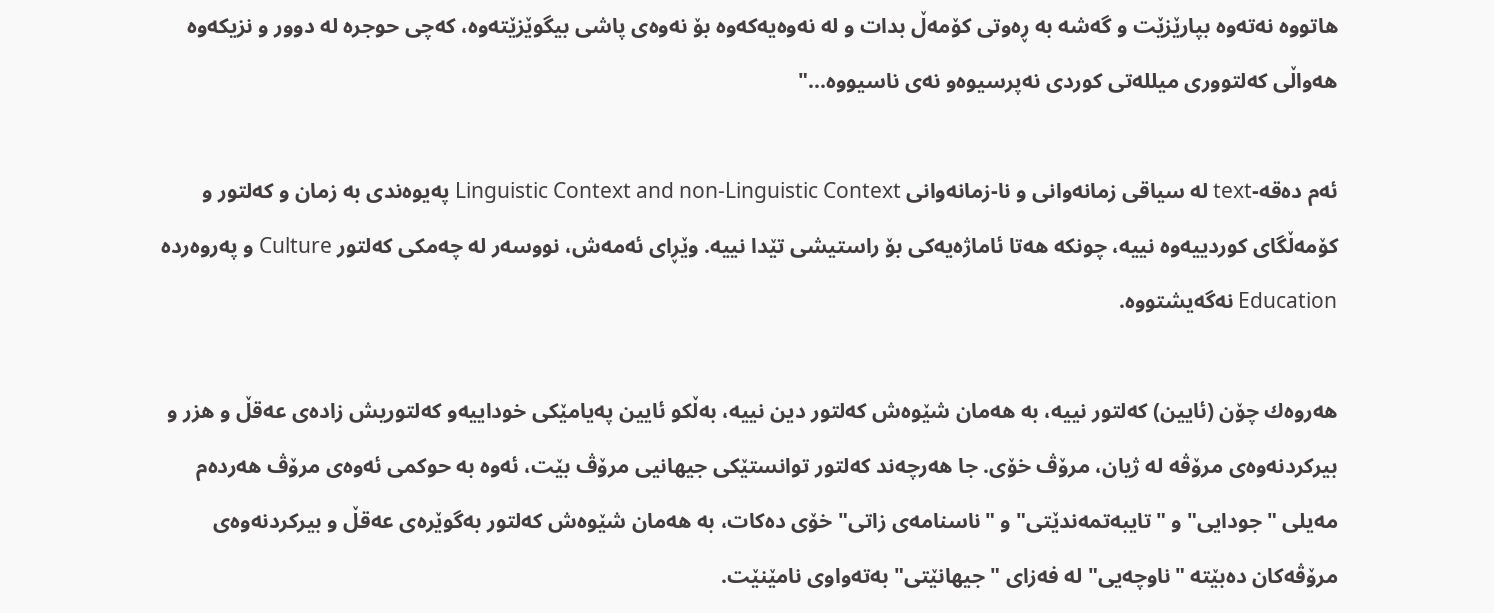هاتووه‌ نه‌ته‌وه‌ بپارێزێت و گه‌شه‌ به‌ ڕه‌وتی كۆمه‌ڵ بدات و له‌ نه‌وه‌یه‌كه‌وه‌ بۆ نه‌وه‌ی پاشی بیگوێزێته‌وه‌، كه‌چی حوجره‌ له‌ دوور و نزیكه‌وه‌ هه‌واڵی كه‌لتووری میلله‌تی كوردی نه‌پرسیوه‌و نه‌ی ناسیووه‌..."

ئه‌م ده‌قه‌-text له‌ سیاقی زمانه‌وانی و نا-زمانه‌وانی Linguistic Context and non-Linguistic Context په‌یوه‌ندی به‌ زمان و كه‌لتور و كۆمه‌ڵگای كوردییه‌وه‌ نییه‌، چونكه‌ هه‌تا ئاماژه‌یه‌كی بۆ راستیشی تێدا نییه‌. وێڕای ئه‌مه‌ش، نووسه‌ر له‌ چه‌مكی كه‌لتور Culture و په‌روه‌رده‌ Education نه‌گه‌یشتووه‌.

هه‌روه‌ك چۆن (ئایین) كه‌لتور نییه‌، به‌ هه‌مان شێوه‌ش كه‌لتور دین نییه‌، به‌ڵكو ئایین په‌یامێكی خوداییه‌و كه‌لتوریش زاده‌ی عه‌قڵ و هزر و بیركردنه‌وه‌ی مرۆڤه‌ له‌ ژیان، مرۆڤ خۆی. جا هه‌رچه‌ند كه‌لتور توانستێكی جیهانیی مرۆڤ بێت، ئه‌وه‌ به‌ حوكمی ئه‌وه‌ی مرۆڤ هه‌رده‌م مه‌یلی "جودایی" و "تایبه‌تمه‌ندێتی" و "ناسنامه‌ی زاتی" خۆی ده‌كات، به‌ هه‌مان شێوه‌ش كه‌لتور به‌گوێره‌ی عه‌قڵ و بیركردنه‌وه‌ی  مرۆڤه‌كان ده‌بێته‌ "ناوچه‌یی" له‌ فه‌زای "جیهانێتی" به‌ته‌واوی نامێنێت.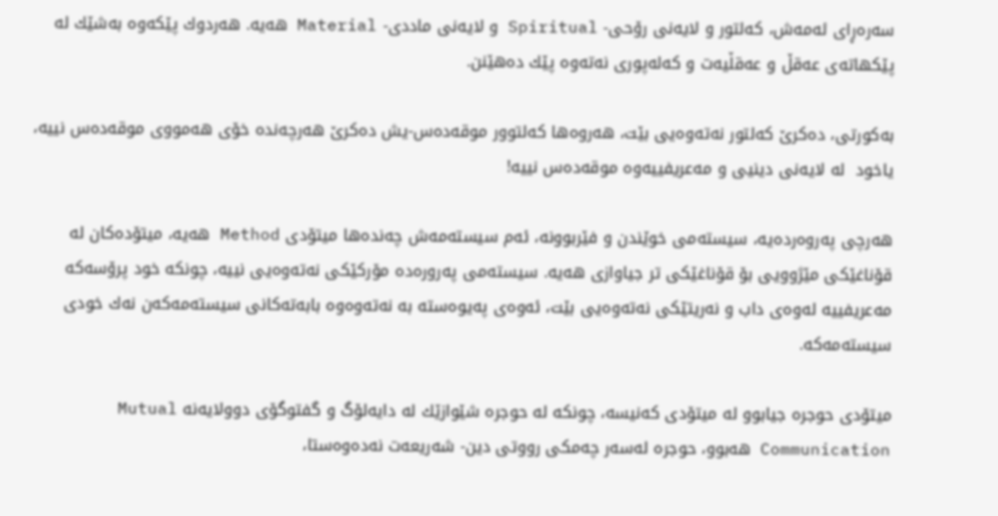سه‌ره‌ڕای ئه‌مه‌ش، كه‌لتور و لایه‌نی رۆحی- Spiritual و لایه‌نی ماددی- Material هه‌یه‌. هه‌ردوك پێكه‌وه‌ به‌شێك له‌ پێكهاته‌ی عه‌قڵ و عه‌قڵیه‌ت و كه‌له‌پوری نه‌ته‌وه‌ پێك ده‌هێنن.

به‌كورتی، ده‌كرێ‌ كه‌لتور نه‌ته‌وه‌یی بێت، هه‌روه‌ها كه‌لتوور موقه‌ده‌س-یش ده‌كرێ‌ هه‌رچه‌نده‌ خۆی هه‌مووی موقه‌ده‌س نییه‌، یاخود  له‌ لایه‌نی دینیی و مه‌عریفییه‌وه‌ موقه‌ده‌س نییه‌!

هه‌رچی په‌روه‌رده‌یه‌، سیسته‌می خوێندن و فێربوونه‌، ئه‌م سیسته‌مه‌ش چه‌نده‌ها میتۆدی Method هه‌یه‌، میتۆده‌كان له‌ قۆناغێكی مێژوویی بۆ قۆناغێكی تر جیاوازی هه‌یه‌. سیسته‌می په‌روره‌ده‌ مۆركێكی نه‌ته‌وه‌یی نییه‌، چونكه‌ خود پرۆسه‌كه‌ مه‌عریفییه‌ له‌وه‌ی داب و نه‌ریتێكی نه‌ته‌وه‌یی بێت، ئه‌وه‌ی په‌یوه‌سته‌ به‌ نه‌ته‌وه‌وه‌ بابه‌ته‌كانی سیسته‌مه‌كه‌ن نه‌ك خودی سیسته‌مه‌كه‌.

میتۆدی حوجره‌ جیابوو له‌ میتۆدی كه‌نیسه‌، چونكه‌ له‌ حوجره‌ شێوازێك له‌ دایه‌لۆگ و گفتوگۆی دوولایه‌نه‌ Mutual Communication هه‌بوو، حوجره‌ له‌سه‌ر چه‌مكی رووتی دین- شه‌ریعه‌ت نه‌ده‌وه‌ستا،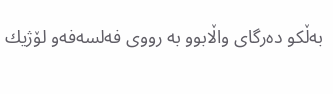به‌ڵكو ده‌رگای واڵابوو به‌ رووی فه‌لسه‌فه‌و لۆژیك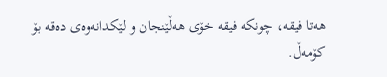هه‌تا فیقه، چونكه‌ فیقه خۆی هه‌ڵێنجان و لێكدانه‌وه‌ی ده‌قه‌ بۆ كۆمه‌ڵ.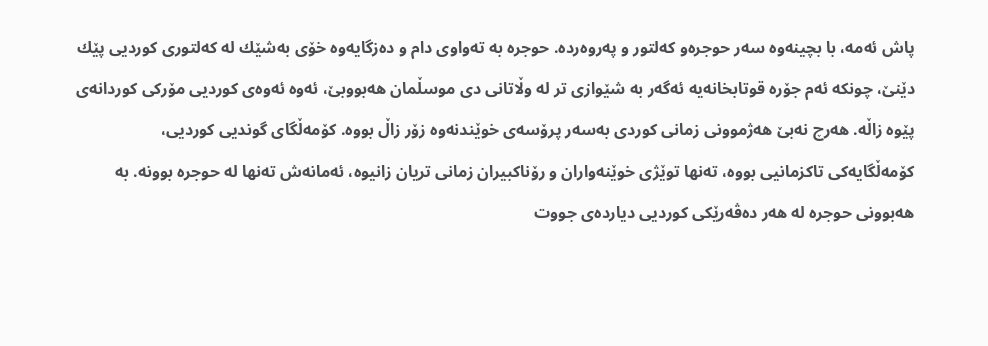پاش ئه‌مه‌، با بچینه‌وه‌ سه‌ر حوجره‌و كه‌لتور و په‌روه‌رده‌. حوجره‌ به‌ ته‌واوی دام و ده‌زگایه‌وه‌ خۆی به‌شێك له‌ كه‌لتوری كوردیی پێك دێنێ‌، چونكه‌ ئه‌م جۆره‌ قوتابخانه‌یه‌ ئه‌گه‌ر به‌ شێوازی تر له‌ وڵاتانی دی موسڵمان هه‌بووبێ‌، ئه‌وه‌ ئه‌وه‌ی كوردیی مۆركی كوردانه‌ی پێوه‌ زاڵه‌. هه‌رچ نه‌بێ‌ هه‌ژموونی زمانی كوردی به‌سه‌ر پرۆسه‌ی خوێندنه‌وه‌ زۆر زاڵ بووه‌. كۆمه‌ڵگای گوندیی كوردیی، كۆمه‌ڵگایه‌كی تاكزمانیی بووه‌، ته‌نها توێژی خوێنه‌واران و رۆناكبیران زمانی تریان زانیوه‌، ئه‌مانه‌ش ته‌نها له‌ حوجره‌ بوونه‌. به‌ هه‌بوونی حوجره‌ له‌ هه‌ر ده‌ڤه‌رێكی كوردیی دیارده‌ی جووت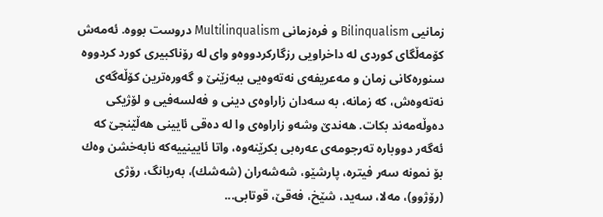زمانیی Bilinqualism و فره‌زمانی Multilinqualism دروست بووه‌. ئه‌مه‌ش كۆمه‌ڵگای كوردی له‌ داخراویی رزگاركردووه‌و وای له‌ رۆناكبیری كورد كردووه‌ سنوره‌كانی زمان و مه‌عریفه‌ی نه‌ته‌وه‌یی ببه‌زێنێ‌ و گه‌وره‌ترین كۆڵه‌گه‌ی نه‌ته‌وه‌ش، كه‌ زمانه‌، به‌ سه‌دان زاراوه‌ی دینی و فه‌لسه‌فیی و لۆژیكی ده‌وڵه‌مه‌ند بكات. هه‌ندێ‌ وشه‌و زاراوه‌ی وا له‌ ده‌قی ئایینی هه‌ڵێنجێ‌ كه‌ ئه‌گه‌ر دووباره‌ ته‌رجومه‌ی عه‌ره‌بی بكرێنه‌وه‌، واتا ئایینییه‌كه‌ نابه‌خشن وه‌ك بۆ نمونه‌ سه‌ر فیتره‌، پارشێو، شه‌شه‌ران (شه‌شك)، به‌ربانگ، رۆژی (رۆژوو)، مه‌لا، سه‌ید، شێخ، فه‌قێ‌، قوتابی...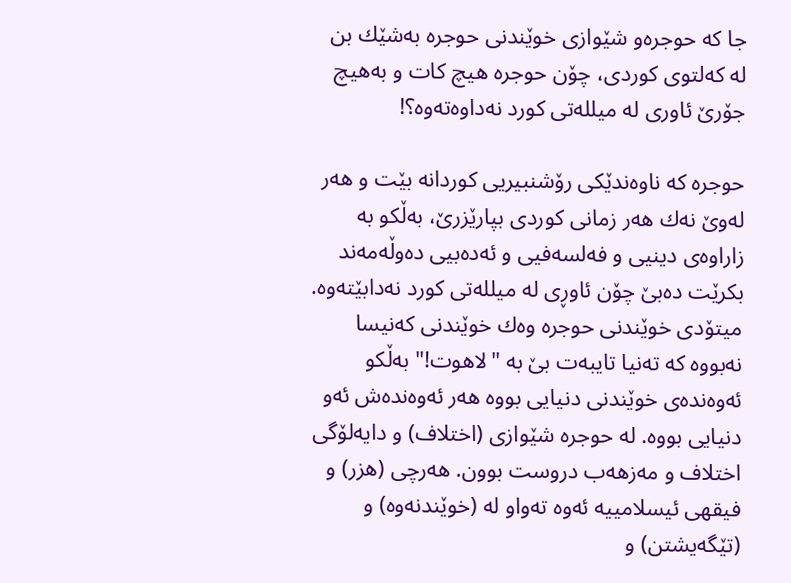جا كه‌ حوجره‌و شێوازی خوێندنی حوجره‌ به‌شێك بن له‌ كه‌لتوی كوردی، چۆن حوجره‌ هیچ كات و به‌هیچ جۆرێ‌ ئاوری له‌ میلله‌تی كورد نه‌داوه‌ته‌وه‌؟!

حوجره‌ كه‌ ناوه‌ندێكی رۆشنبیریی كوردانه‌ بێت و هه‌ر له‌وێ‌ نه‌ك هه‌ر زمانی كوردی بپارێزرێ‌، به‌ڵكو به‌ زاراوه‌ی دینیی و فه‌لسه‌فیی و ئه‌ده‌بیی ده‌وڵه‌مه‌ند بكرێت ده‌بێ‌ چۆن ئاوڕی له‌ میلله‌تی كورد نه‌دابێته‌وه‌. میتۆدی خوێندنی حوجره‌ وه‌ك خوێندنی كه‌نیسا نه‌بووه‌ كه‌ ته‌نیا تایبه‌ت بێ‌ به‌ "لاهوت!" به‌ڵكو ئه‌وه‌نده‌ی خوێندنی دنیایی بووه‌ هه‌ر ئه‌وه‌نده‌ش ئه‌و دنیایی بووه‌. له‌ حوجره‌ شێوازی (اختلاف) و دایه‌لۆگی اختلاف و مه‌زهه‌ب دروست بوون. هه‌رچی (هزر) و فیقهی ئیسلامییه‌ ئه‌وه‌ ته‌واو له‌ (خوێندنه‌وه‌) و (تێگه‌یشتن) و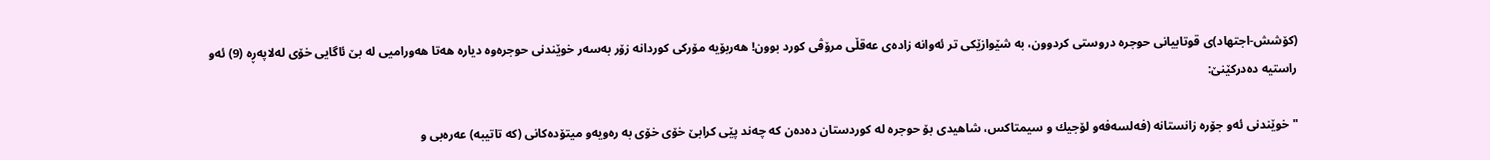(كۆشش-اجتهاد)ی قوتابیانی حوجره‌ دروستی كردوون، به‌ شێوازێكی تر ئه‌وانه‌ زاده‌ی عه‌قڵی مرۆڤی كورد بوون! هه‌ربۆیه‌ مۆركی كوردانه‌ زۆر به‌سه‌ر خوێندنی حوجره‌وه‌ دیاره‌ هه‌تا هه‌ورامیی له‌ بێ‌ ئاگایی خۆی له‌لاپه‌ڕه‌ (9) ئه‌و راستیه‌ ده‌دركێنێ‌:

"خوێندنی ئه‌و جۆره‌ زانستانه‌ (فه‌لسه‌فه‌و لۆجیك و سیمتاكس، شاهیدی بۆ حوجره‌ له‌ كوردستان ده‌ده‌ن كه‌ چه‌ند پێی كرابێ‌ خۆی خۆی به‌ ره‌ویه‌و میتۆده‌كانی (كه‌ تاتیبه‌) عه‌ره‌بی و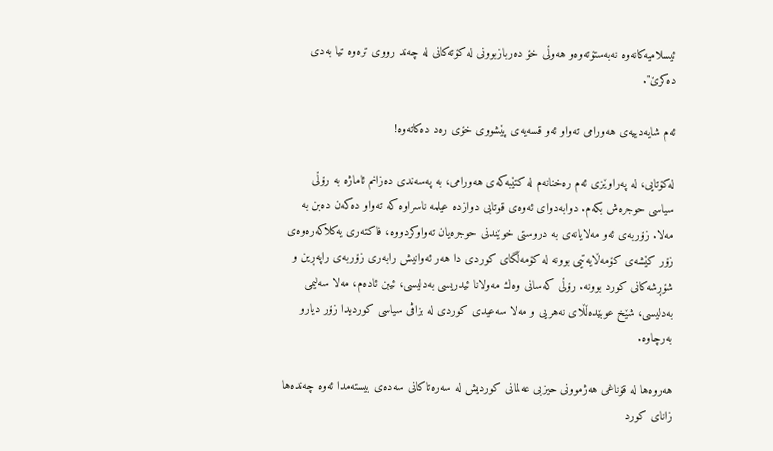ئیسلامیه‌كانه‌وه‌ نه‌به‌ستۆته‌وه‌و هه‌وڵی خۆ ده‌ربازبوونی له‌ كۆته‌كانی له‌ چه‌ند رووی تره‌وه‌ تیا به‌دی ده‌كرێ‌".

ئه‌م شایه‌دییه‌ی هه‌ورامی ته‌واو ئه‌و قسه‌یه‌ی پێشووی خۆی ره‌د ده‌كاته‌وه‌!

له‌كۆتایی، له‌ په‌راوێزی ئه‌م ره‌خنانه‌م له‌ كتێبه‌كه‌ی هه‌ورامی، به‌ په‌سه‌ندی ده‌زانم ئاماژه‌ به‌ رۆڵی سیاسی حوجره‌ش بكه‌م. دوابه‌دوای ئه‌وه‌ی قوتابی دوازده‌ عیلمه‌ ناسراوه‌ كه‌ ته‌واو ده‌كه‌ن ده‌بن به‌ مه‌لا. زۆربه‌ی ئه‌و مه‌لایانه‌ی به‌ دروستی خوێندنی حوجره‌یان ته‌واوكردووه‌، فاكته‌ری یه‌كلاكه‌ره‌وه‌ی زۆر كێشه‌ی كۆمه‌ڵایه‌تیی بوونه‌ له‌ كۆمه‌ڵگای كوردی دا هه‌ر ئه‌وانیش رابه‌ری زۆربه‌ی راپه‌ڕین و شۆڕشه‌كانی كورد بوونه‌. رۆڵی كه‌سانی وه‌ك مه‌ولانا ئیدریسی به‌دلیسی، ئیبن ئاده‌م، مه‌لا سه‌لیمی به‌دلیسی، شێخ عوبێده‌ڵڵای نه‌هریی و مه‌لا سه‌عیدی كوردی له‌ بزاڤی سیاسی كوردیدا زۆر دیارو به‌رچاوه‌.

هه‌روه‌ها له‌ قۆناغی هه‌ژموونی حیزبی عه‌لمانی كوردیش له‌ سه‌ره‌تاكانی سه‌ده‌ی بیسته‌مدا ئه‌وه‌ چه‌نده‌ها زانای كورد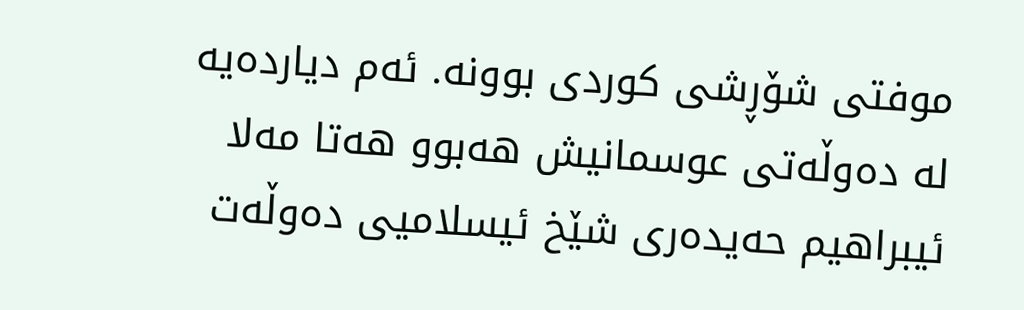موفتی شۆڕشی كوردی بوونه‌. ئه‌م دیارده‌یه‌ له‌ ده‌وڵه‌تی عوسمانیش هه‌بوو هه‌تا مه‌لا ئیبراهیم حه‌یده‌ری شێخ ئیسلامیی ده‌وڵه‌ت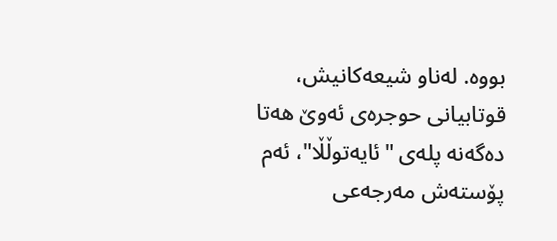بووه‌. له‌ناو شیعه‌كانیش، قوتابیانی حوجره‌ی ئه‌وێ‌ هه‌تا ده‌گه‌نه‌ پله‌ی "ئایه‌توڵڵا"، ئه‌م پۆسته‌ش مه‌رجه‌عی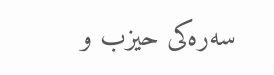سه‌ره‌كی حیزب و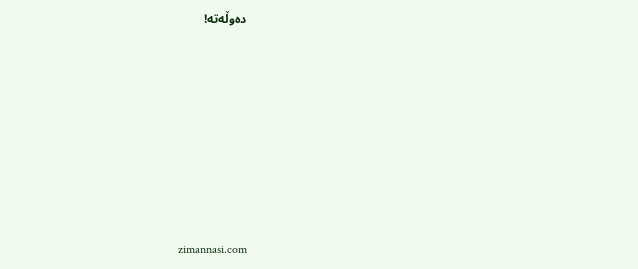ده‌وڵه‌ته‌!







zimannasi.com